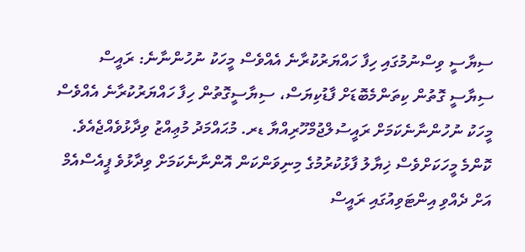ސިޔާސީ ވިސްނުމުގައި ހިފާ ހައްޔަރުކުރާނެ އެއްވެސް މީހަކު ނުހުންނާނެ: ރައީސް
ސިޔާސީ ގޮތުން ކިތަންމެބޮޑަށް ފާޑުކިޔަސް، ސިޔާސީގޮތުން ހިފާ ހައްޔަރުކުރާނެ އެއްވެސް މީހަކު ނުހުންނާނެކަމަށް ރައީސުލްޖުމްހޫރިއްޔާ ޑރ. މުޙައްމަދު މުޢިއްޒު ވިދާޅުވެއްޖެއެވެ.
ކޮންމެ މީހަކަށްވެސް ޚިޔާލު ފާޅުކުރުމުގެ މިނިވަންކަން އޮންނާނެކަމަށް ވިދާޅުވެ ޕީއެސްއެމް އަށް ދެއްވި އިންޓަވިއުގައި ރައީސް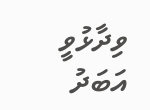ވިދާޅުވީ އަބަދު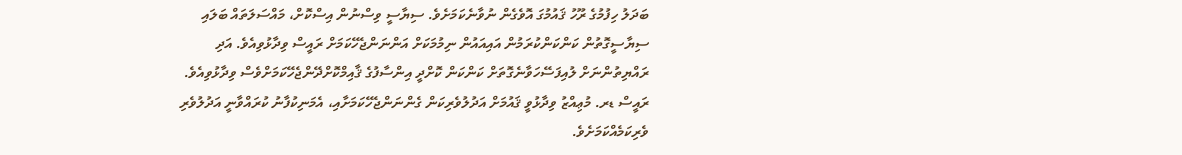ބަދަލު ހިފުމުގެ ރޫހު ޤައުމުގަ އޮވެގެން ނުވާނެކަމަށެވެ. ސިޔާސީ ވިސްނުން އިސްކޮށް، މައްސަލަތައް ބަލައި ސިޔާސީގޮތުން ކަންކަންކުރަމުން އައިއައުން ނިމުމަކަށް އަންނަންޖެހޭކަމަށް ރައީސް ވިދާޅުވިއެވެ. އަދި ރައްޔިތުންނަށް ލުއިފަސޭހަވާނެގޮތަށް ކަންކަން ކޮށްދީ އިންސާފުގެ ޤާއިމްކޮށްދޭންޖެހޭކަމަށްވެސް ވިދާޅުވިއެވެ. ރައީސް ޑރ. މުޢިއްޒު ވިދާޅުވީ ޤައުމަށް އަދުލުވެރިކަން ގެންނަންޖެހޭކަމަށާއި، އެމަނިކުފާނު ކުރައްވާނީ އަދުލުވެރި ވެރިކަމެއްކަމަށެވެ.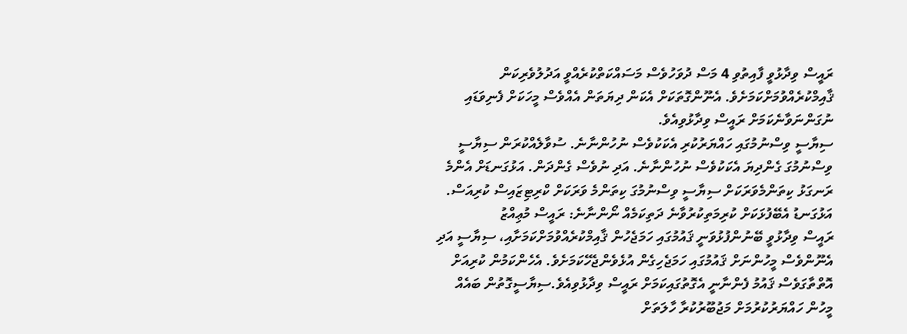ރައީސް ވިދާޅުވީ ފާއިތުވި 4 މަސް ދުވަހުވެސް މަސައްކަތްކުރެއްވީ އަދުލުވެރިކަން ޤާއިމްކުރެއްވުމަށްކަމަށެވެ. އެނޫންގޮތަކަށް އެކަން ދިޔަތަން އެއްވެސް މީހަކަށް ފެނިވަޑައި ނުގަންނަވާނެކަމަށް ރައީސް ވިދާޅުވިއެވެ.
ސިޔާސީ ވިސްނުމުގައި ހައްޔަރުކުރި އެކަކުވެސް ނުހުންނާނެ. ސުވާލެއްކުރަން ސިޔާސީ ވިސްނުމުގަ ގެންދިޔަ އެކަކުވެސް ނުހުންނާނެ. އަދި ނުވެސް ގެންދަން. އަޅުގަނޑަށް އެންމެ ރަނގަޅު ކިތަންމެވަރަކަށް ސިޔާސީ ވިސްނުމުގަ ކިތަންމެ ވަރަކަށް ކްރިޓިޒައިސް ކުރިއަސް. އަޅުގަނޑު އެބޭފުޅަކަށް ކުރިމަތިކުރުވާނެ ދަތިކަމެއް ނޯންނާނެ: ރައީސް މުޢިއްޒު
ރައީސް ވިދާޅުވީ ބޭނުންފުޅުވަނީ ޤައުމުގައި ހަމަޖެހުން ޤާއިމްކުރެއްވުމަށްކަމަށާއި، ސިޔާސީ އަދި އެނޫންވެސް މީހުންނަށް ޤައުމުގައި ހަމަޖެހިގެން އުޅެވެންޖެހޭކަމަށެވެ. އެހެންކަމުން ކުރިއަށް އޮތްތާގަވެސް ޤައުމު ފެންނާނީ އެގޮތުގައިކަމަށް ރައީސް ވިދާޅުވިއެވެ.ސިޔާސީގޮތުން ބައެއް މީހުން ހައްޔަރުކުރުމަށް މަޖުބޫރުކުރާ ހާލަތަށް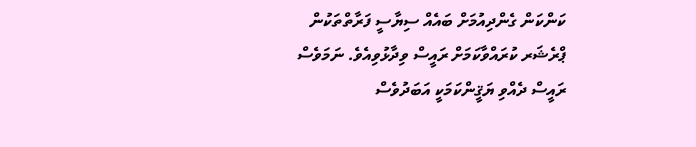ކަންކަން ގެންދިއުމަށް ބައެއް ސިޔާސީ ފަރާތްތަކުން ޕްރެޝަރ ކުރައްވާކަމަށް ރައީސް ވިދާޅުވިއެވެ. ނަމަވެސް ރައީސް ދެއްވި ޔަޤީންކަމަކީ އަބަދުވެސް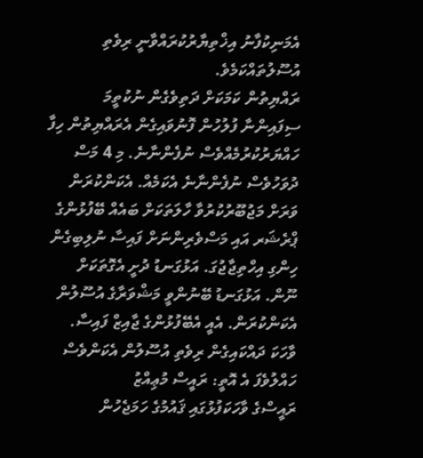އެމަނިކުފާނު އިޚްތިޔާރުކުރައްވާނީ ރިވެތި އުސޫލުތައްކަމެވެ.
ރައްޔިތުން ކަމަކަށް ދަތިވެގެން ނުކުތީމަ ސިފައިންނާ ފުލުހުން ފޮނުވައިގެން އެރައްޔިތުން ހިފާ ހައްޔަރުކުރުމެއްވެސް ނުފެންނާނެ. މި 4 މަސް ދުވަހުވެސް ނުފެންނާނެ އެކަމެއް. އެކަންކުރަން ވަރަށް މަޖުބޫރުކުރުވާ ހާލަތަކަށް ބައެއް ބޭފުޅުންގެ ޕްރެޝަރ އައި މަސްވެރިންނަށް ފައިސާ ނުލިބިގެން ހިންގި އިހްތިޖާޖުގަ. އަޅުގަނޑު ދުށީ އެގޮތަކަށް ނޫން. އަޅުގަނޑު ބޭނުންވީ މަޝްވަރާގެ އުސޫލުން އެކަންކުރަން. އެއީ އެބޭފުޅުންގެ ޖާއިޒް ފައިސާ. ވާހަކަ ދައްކައިގެން ރިވެތި އުސޫލުން އެކަންވެސް ހައްލުވެފަ އެ އޮތީ: ރައީސް މުޢިއްޒު
ރައީސްގެ ވާހަކަފުޅުގައި ޤައުމުގެ ހަމަޖެހުން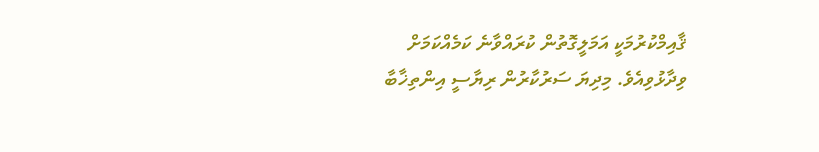ޤާއިމްކުރުމަކީ އަމަލީގޮތުން ކުރައްވާނެ ކަމެއްކަމަށް ވިދާޅުވިއެވެ. މިދިޔަ ސަރުކާރުން ރިޔާސީ އިންތިޚާބާ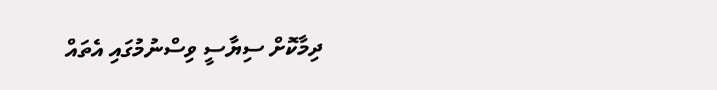ދިމާކޮށް ސިޔާސީ ވިސްނުމުގައި އެތައް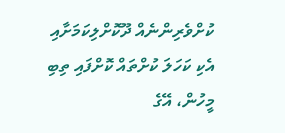ކުށްވެރިންނެއް ދޫކޮށްލިކަމަށާއި އެކި ކަހަލަ ކުށްތައް ކޮށްފައި ތިބި މީހުން، އޭގެ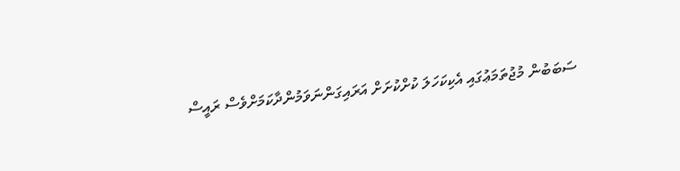ސަބަބުން މުޖުތަމަޢުގައި އެކިކަހަލަ ކުށްކުށަށް އަރައިގަންނަވަމުންދާކަމަށްވެސް ރައީސް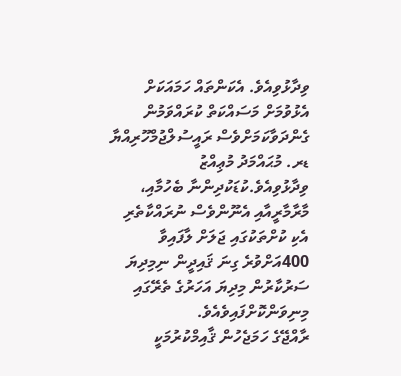ވިދާޅުވިއެވެ. އެކަންތައް ހަމައަކަށް އެޅުވުމަށް މަސައްކަތް ކުރައްވަމުން ގެންދަވާކަމަށްވެސް ރައީސުލްޖުމްހޫރިއްޔާ ޑރ. މުޙައްމަދު މުޢިއްޒު ވިދާޅުވިއެވެ.ކުޑަކުދިންނާ ބެހުމާއި، މާރާމާރީއާއި އެނޫންވެސް ނުރައްކާތެރި އެކި ކުށްތަކުގައި ޖަލަށް ލާފައިވާ 400އަށްވުރެ ގިނަ ޤައިދީން ނިމިދިޔަ ސަރުކާރުން މިދިޔަ އަހަރުގެ ތެރޭގައި މިނިވަންކޮށްފައިވެއެވެ.
ރާއްޖޭގެ ހަމަޖެހުން ޤާއިމްކުރުމަކީ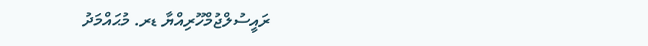ރައީސުލްޖުމްހޫރިއްޔާ ޑރ. މުޙައްމަދު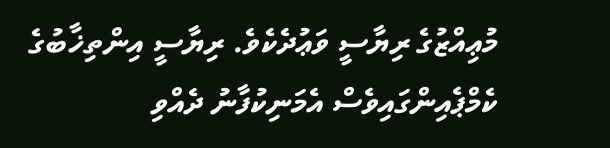މުޢިއްޒުގެ ރިޔާސީ ވަޢުދެކެވެ. ރިޔާސީ އިންތިޚާބުގެ ކެމްޕެއިންގައިވެސް އެމަނިކުފާނު ދެއްވި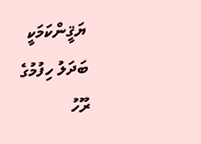ޔަޤީންކަމަކީ ބަދަލު ހިފުމުގެ ރޫހު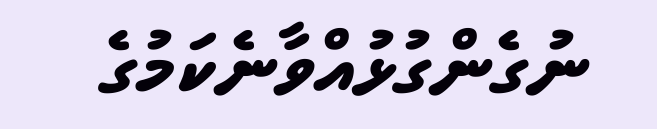ނުގެންގުޅުއްވާނެކަމުގެ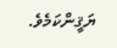ޔަޤީންކަމެވެ.